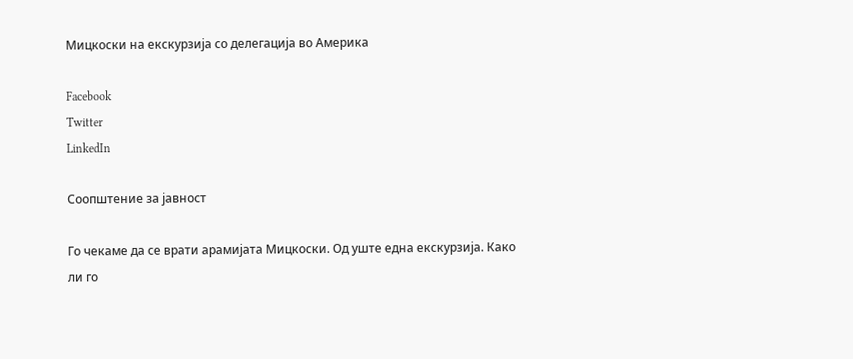Мицкоски на екскурзија со делегација во Америка

Facebook
Twitter
LinkedIn

Соопштение за јавност

Го чекаме да се врати арамијата Мицкоски. Од уште една екскурзија. Како ли го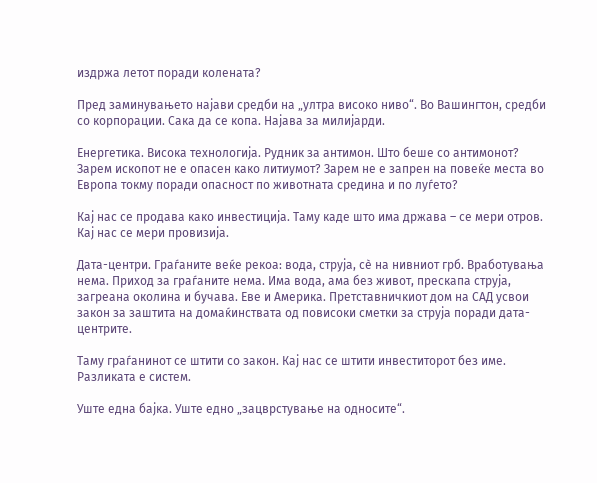издржа летот поради колената?

Пред заминувањето најави средби на „ултра високо ниво“. Во Вашингтон, средби со корпорации. Сака да се копа. Најава за милијарди.

Енергетика. Висока технологија. Рудник за антимон. Што беше со антимонот? Зарем ископот не е опасен како литиумот? Зарем не е запрен на повеќе места во Европа токму поради опасност по животната средина и по луѓето?

Кај нас се продава како инвестиција. Таму каде што има држава – се мери отров. Кај нас се мери провизија.

Дата-центри. Граѓаните веќе рекоа: вода, струја, сè на нивниот грб. Вработувања нема. Приход за граѓаните нема. Има вода, ама без живот, прескапа струја, загреана околина и бучава. Еве и Америка. Претставничкиот дом на САД усвои закон за заштита на домаќинствата од повисоки сметки за струја поради дата-центрите.

Таму граѓанинот се штити со закон. Кај нас се штити инвеститорот без име.
Разликата е систем.

Уште една бајка. Уште едно „зацврстување на односите“.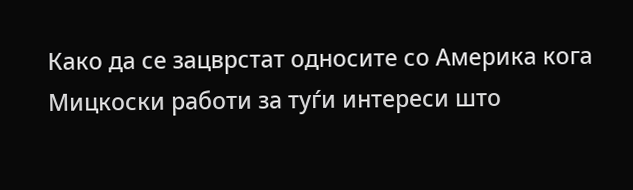Како да се зацврстат односите со Америка кога Мицкоски работи за туѓи интереси што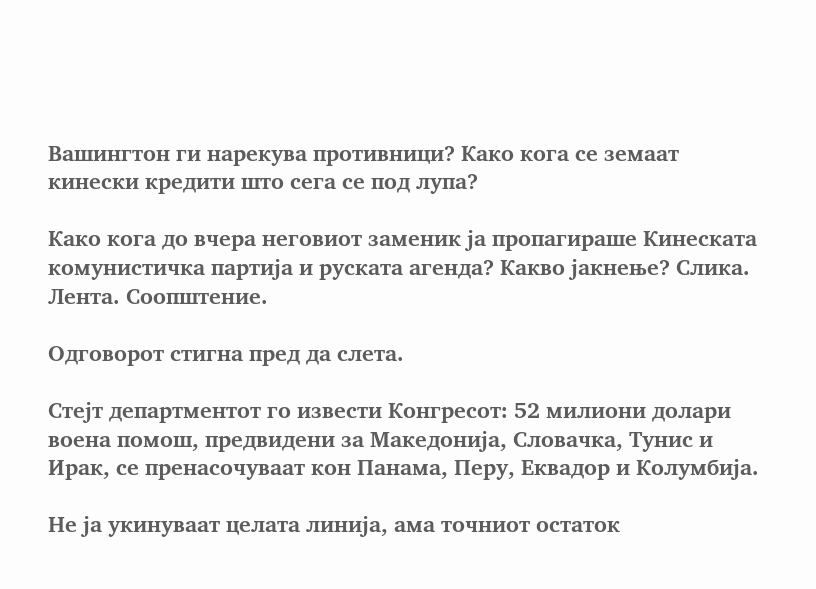Вашингтон ги нарекува противници? Како кога се земаат кинески кредити што сега се под лупа?

Како кога до вчера неговиот заменик ја пропагираше Кинеската комунистичка партија и руската агенда? Какво јакнење? Слика. Лента. Соопштение.

Одговорот стигна пред да слета.

Стејт департментот го извести Конгресот: 52 милиони долари воена помош, предвидени за Македонија, Словачка, Тунис и Ирак, се пренасочуваат кон Панама, Перу, Еквадор и Колумбија.

Не ја укинуваат целата линија, ама точниот остаток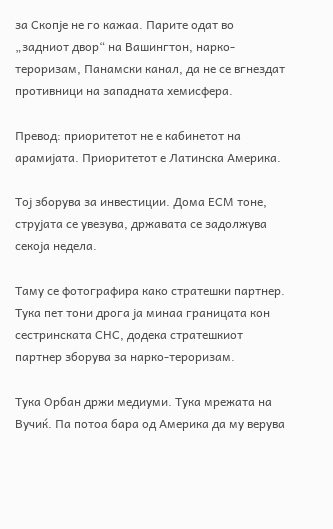за Скопје не го кажаа. Парите одат во „задниот двор“ на Вашингтон, нарко-тероризам, Панамски канал, да не се вгнездат противници на западната хемисфера.

Превод: приоритетот не е кабинетот на арамијата. Приоритетот е Латинска Америка.

Тој зборува за инвестиции. Дома ЕСМ тоне, струјата се увезува, државата се задолжува секоја недела.

Таму се фотографира како стратешки партнер. Тука пет тони дрога ја минаа границата кон сестринската СНС, додека стратешкиот партнер зборува за нарко-тероризам.

Тука Орбан држи медиуми. Тука мрежата на Вучиќ. Па потоа бара од Америка да му верува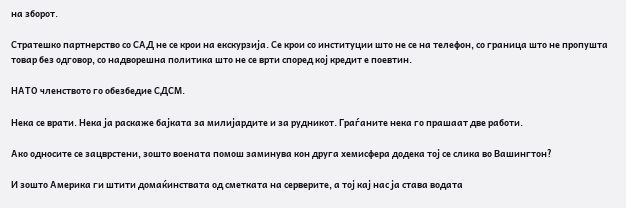на зборот.

Стратешко партнерство со САД не се крои на екскурзија. Се крои со институции што не се на телефон, со граница што не пропушта товар без одговор, со надворешна политика што не се врти според кој кредит е поевтин.

НАТО членството го обезбедие СДСМ.

Нека се врати. Нека ја раскаже бајката за милијардите и за рудникот. Граѓаните нека го прашаат две работи.

Ако односите се зацврстени, зошто воената помош заминува кон друга хемисфера додека тој се слика во Вашингтон?

И зошто Америка ги штити домаќинствата од сметката на серверите, а тој кај нас ја става водата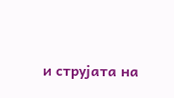и струјата на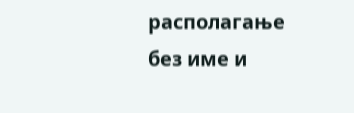располагање без име и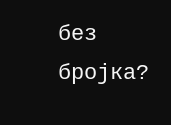без бројка?